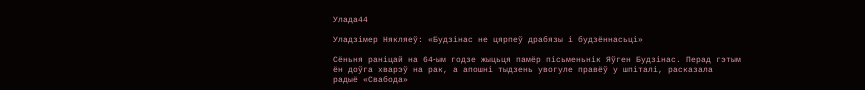Улада44

Уладзімер Някляеў: «Будзінас не цярпеў драбязы і будзённасьці»

Сёньня раніцай на 64‑ым годзе жыцьця памёр пісьменьнік Яўген Будзінас. Перад гэтым ён доўга хварэў на рак, а апошні тыдзень увогуле правёў у шпіталі, расказала радыё «Свабода»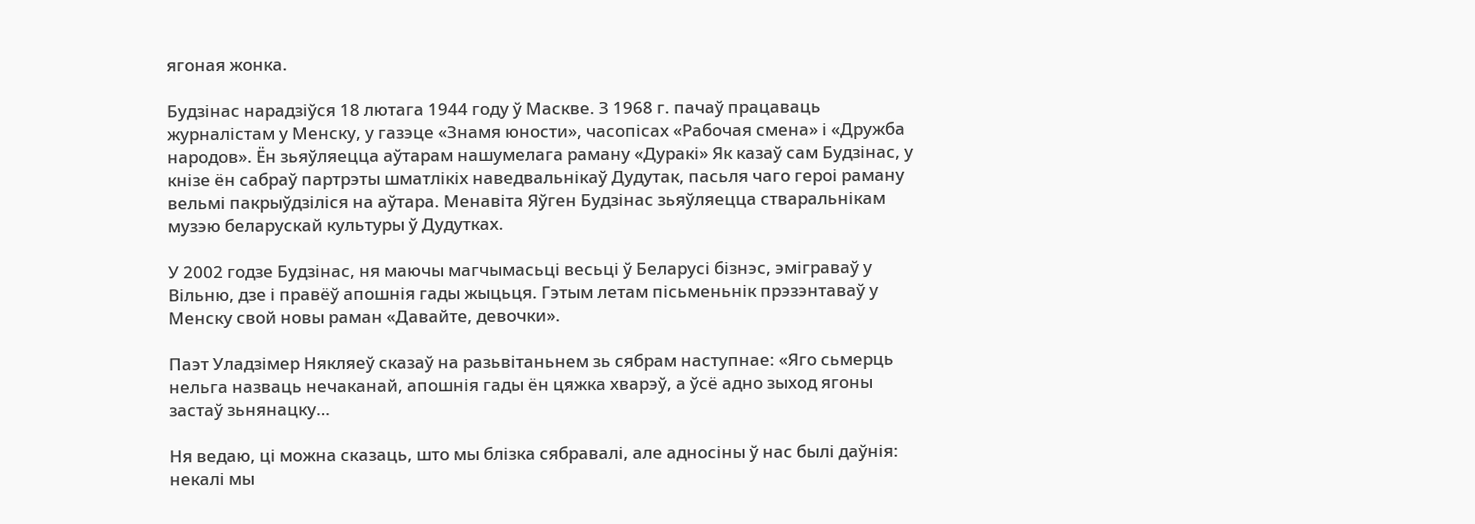ягоная жонка.

Будзінас нарадзіўся 18 лютага 1944 году ў Маскве. З 1968 г. пачаў працаваць журналістам у Менску, у газэце «Знамя юности», часопісах «Рабочая смена» і «Дружба народов». Ён зьяўляецца аўтарам нашумелага раману «Дуракі» Як казаў сам Будзінас, у кнізе ён сабраў партрэты шматлікіх наведвальнікаў Дудутак, пасьля чаго героі раману вельмі пакрыўдзіліся на аўтара. Менавіта Яўген Будзінас зьяўляецца стваральнікам музэю беларускай культуры ў Дудутках.

У 2002 годзе Будзінас, ня маючы магчымасьці весьці ў Беларусі бізнэс, эміграваў у Вільню, дзе і правёў апошнія гады жыцьця. Гэтым летам пісьменьнік прэзэнтаваў у Менску свой новы раман «Давайте, девочки».

Паэт Уладзімер Някляеў сказаў на разьвітаньнем зь сябрам наступнае: «Яго сьмерць нельга назваць нечаканай, апошнія гады ён цяжка хварэў, а ўсё адно зыход ягоны застаў зьнянацку…

Ня ведаю, ці можна сказаць, што мы блізка сябравалі, але адносіны ў нас былі даўнія: некалі мы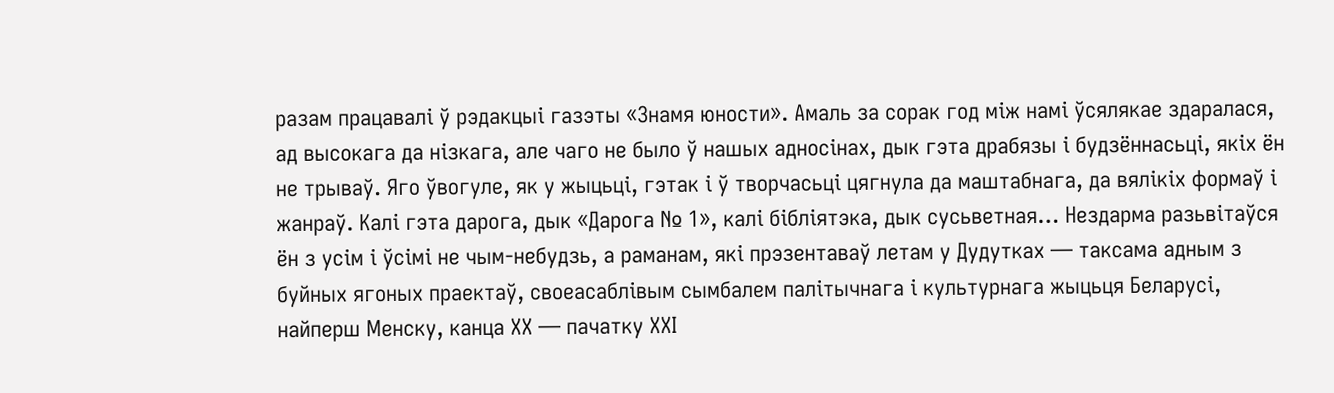разам працавалі ў рэдакцыі газэты «Знамя юности». Амаль за сорак год між намі ўсялякае здаралася, ад высокага да нізкага, але чаго не было ў нашых адносінах, дык гэта драбязы і будзённасьці, якіх ён не трываў. Яго ўвогуле, як у жыцьці, гэтак і ў творчасьці цягнула да маштабнага, да вялікіх формаў і жанраў. Калі гэта дарога, дык «Дарога № 1», калі бібліятэка, дык сусьветная… Нездарма разьвітаўся ён з усім і ўсімі не чым‑небудзь, а раманам, які прэзентаваў летам у Дудутках — таксама адным з буйных ягоных праектаў, своеасаблівым сымбалем палітычнага і культурнага жыцьця Беларусі, найперш Менску, канца ХХ — пачатку ХХІ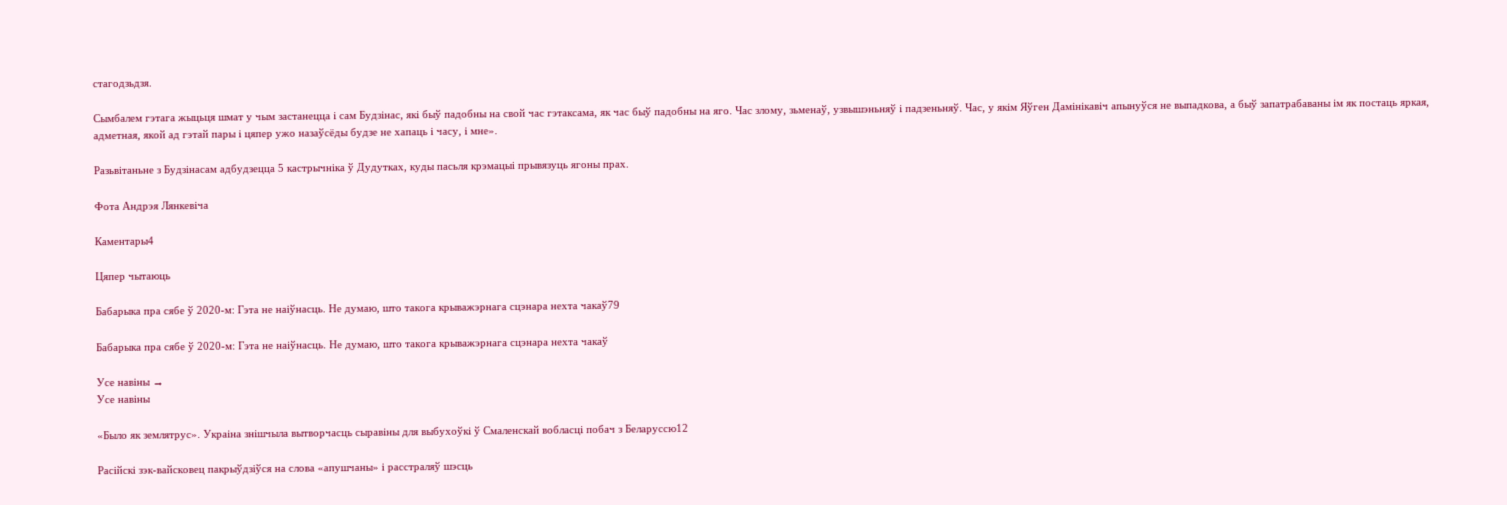стагодзьдзя.

Сымбалем гэтага жыцьця шмат у чым застанецца і сам Будзінас, які быў падобны на свой час гэтаксама, як час быў падобны на яго. Час злому, зьменаў, узвышэньняў і падзеньняў. Час, у якім Яўген Дамінікавіч апынуўся не выпадкова, а быў запатрабаваны ім як постаць яркая, адметная, якой ад гэтай пары і цяпер ужо назаўсёды будзе не хапаць і часу, і мне».

Разьвітаньне з Будзінасам адбудзецца 5 кастрычніка ў Дудутках, куды пасьля крэмацыі прывязуць ягоны прах.

Фота Андрэя Лянкевіча

Каментары4

Цяпер чытаюць

Бабарыка пра сябе ў 2020-м: Гэта не наіўнасць. Не думаю, што такога крыважэрнага сцэнара нехта чакаў79

Бабарыка пра сябе ў 2020-м: Гэта не наіўнасць. Не думаю, што такога крыважэрнага сцэнара нехта чакаў

Усе навіны →
Усе навіны

«Было як землятрус». Украіна знішчыла вытворчасць сыравіны для выбухоўкі ў Смаленскай вобласці побач з Беларуссю12

Расійскі зэк-вайсковец пакрыўдзіўся на слова «апушчаны» і расстраляў шэсць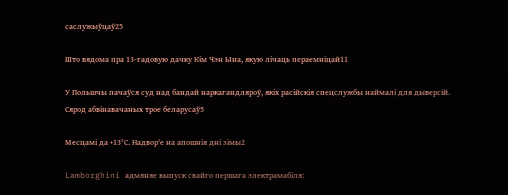саслужыўцаў25

Што вядома пра 13‑гадовую дачку Кім Чэн Ына, якую лічаць пераемніцай11

У Польшчы пачаўся суд над бандай наркагандляроў, якіх расійскія спецслужбы наймалі для дыверсій. Сярод абвінавачаных трое беларусаў5

Месцамі да +13°С. Надвор'е на апошнія дні зімы2

Lamborghini адмяняе выпуск свайго першага электрамабіля: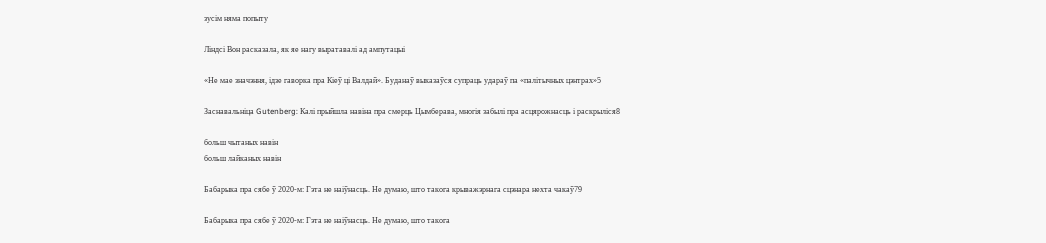зусім няма попыту

Ліндсі Вон расказала, як яе нагу выратавалі ад ампутацыі

«Не мае значэння, ідзе гаворка пра Кіеў ці Валдай». Буданаў выказаўся супраць удараў па «палітычных цэнтрах»5

Заснавальніца Gutenberg: Калі прыйшла навіна пра смерць Цымберава, многія забылі пра асцярожнасць і раскрыліся8

больш чытаных навін
больш лайканых навін

Бабарыка пра сябе ў 2020-м: Гэта не наіўнасць. Не думаю, што такога крыважэрнага сцэнара нехта чакаў79

Бабарыка пра сябе ў 2020-м: Гэта не наіўнасць. Не думаю, што такога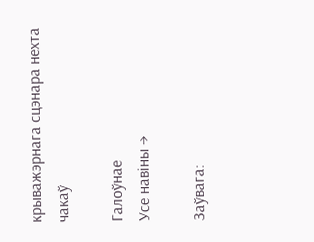крыважэрнага сцэнара нехта чакаў

Галоўнае
Усе навіны →

Заўвага: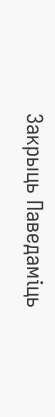Закрыць Паведаміць